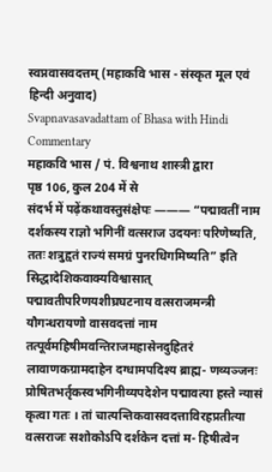स्वप्नवासवदत्तम् (महाकवि भास - संस्कृत मूल एवं हिन्दी अनुवाद)
Svapnavasavadattam of Bhasa with Hindi Commentary
महाकवि भास / पं. विश्वनाथ शास्त्री द्वारा
पृष्ठ 106, कुल 204 में से
संदर्भ में पढ़ेंकथावस्तुसंक्षेपः ——— “पद्मावतीं नाम दर्शकस्य राज्ञो भगिनीं वत्सराज उदयनः परिणेष्यति, ततः शत्रुहृतं राज्यं समग्रं पुनरधिगमिष्यति” इति सिद्धादेशिकवाक्यविश्वासात् पद्मावतीपरिणयशीघ्रघटनाय वत्सराजमन्त्री यौगन्धरायणो वासवदत्तां नाम तत्पूर्वमहिषीमवन्तिराजमहासेनदुहितरं लावाणकग्रामदाहेन दग्धामपदिश्य ब्राह्म- णव्यञ्जनः प्रोषितभर्तृकस्वभगिनीव्यपदेशेन पद्मावत्या हस्ते न्यासं कृत्वा गतः । तां चात्यन्तिकवासवदत्ताविरहप्रतीत्या वत्सराजः सशोकोऽपि दर्शकेन दत्तां म- हिषीत्वेन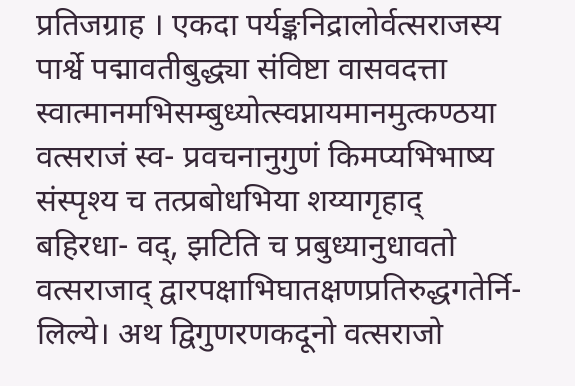प्रतिजग्राह । एकदा पर्यङ्कनिद्रालोर्वत्सराजस्य पार्श्वे पद्मावतीबुद्ध्या संविष्टा वासवदत्ता स्वात्मानमभिसम्बुध्योत्स्वप्नायमानमुत्कण्ठया वत्सराजं स्व- प्रवचनानुगुणं किमप्यभिभाष्य संस्पृश्य च तत्प्रबोधभिया शय्यागृहाद् बहिरधा- वद्, झटिति च प्रबुध्यानुधावतो वत्सराजाद् द्वारपक्षाभिघातक्षणप्रतिरुद्धगतेर्नि- लिल्ये। अथ द्विगुणरणकदूनो वत्सराजो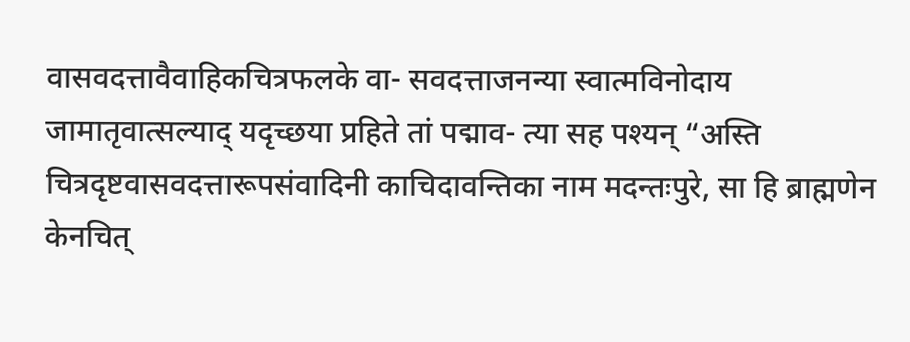वासवदत्तावैवाहिकचित्रफलके वा- सवदत्ताजनन्या स्वात्मविनोदाय जामातृवात्सल्याद् यदृच्छया प्रहिते तां पद्माव- त्या सह पश्यन् “अस्ति चित्रदृष्टवासवदत्तारूपसंवादिनी काचिदावन्तिका नाम मदन्तःपुरे, सा हि ब्राह्मणेन केनचित्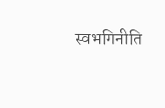स्वभगिनीति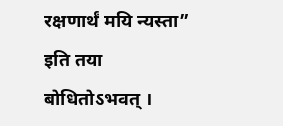रक्षणार्थं मयि न्यस्ता” इति तया बोधितोऽभवत् ।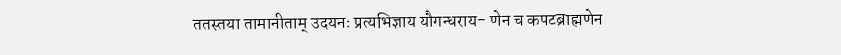ततस्तया तामानीताम् उदयनः प्रत्यभिज्ञाय यौगन्धराय- णेन च कपटब्राह्मणेन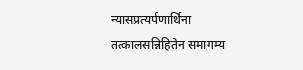न्यासप्रत्यर्पणार्थिना तत्कालसन्निहितेन समागम्य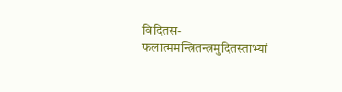विदितस- फलात्ममन्त्रितन्त्रमुदितस्ताभ्यां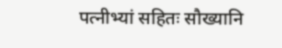पत्नीभ्यां सहितः सौख्यानि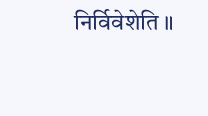निर्विवेशेति ॥